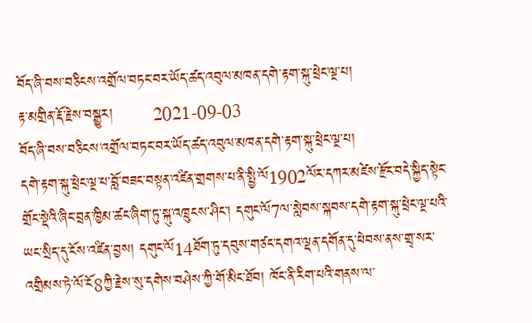བོད་ཞི་བས་བཅིངས་འགྲོལ་བཏང་བར་ཡོད་ཚད་འབུལ་མཁན་དགེ་རྟག་སྐུ་ཕྲེང་ལྔ་པ།
རྟ་མགྲིན་རྡོ་རྗེས་བསྒྱུར།        2021-09-03
བོད་ཞི་བས་བཅིངས་འགྲོལ་བཏང་བར་ཡོད་ཚད་འབུལ་མཁན་དགེ་རྟག་སྐུ་ཕྲེང་ལྔ་པ།
དགེ་རྟག་སྐུ་ཕྲེང་ལྔ་པ་བློ་བཟང་བསྟན་འཛིན་གྲགས་པ་ནི་སྤྱི་ལོ1902ལོར་དཀར་མཛེས་རྫོང་བདེ་སྐྱིད་སྟེང་གྲོང་སྡེའི་ཞིང་བྲན་ཁྱིམ་ཚང་ཞིག་ཏུ་སྐུ་འཁྲུངས་ཤིང་། དགུང་ལོ7ལ་སླེབས་སྐབས་དགེ་རྟག་སྐུ་ཕྲེང་ལྔ་པའི་ཡང་སྲིད་དུ་ངོས་འཛིན་བྱས། དགུང་ལོ14ཐོག་ཏུ་དབུས་གཙང་དགའ་ལྡན་དགོན་དུ་ཕེབས་ནས་གྲྭ་སར་འགྲིམས་ཏེ་ལོ་ངོ8ཀྱི་རྗེས་སུ་དགེས་བཤེས་ཀྱི་གོ་མིང་ཐོབ། ཁོང་ནི་རིག་པའི་གནས་ལ་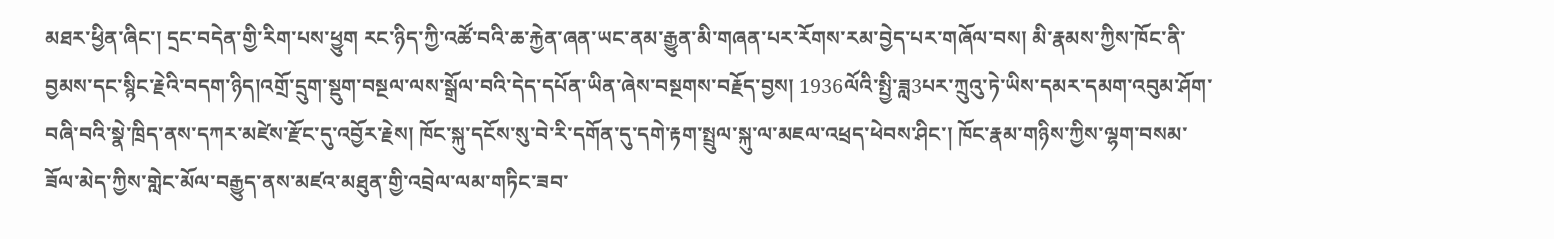མཐར་ཕྱིན་ཞིང་། དྲང་བདེན་གྱི་རིག་པས་ཕྱུག རང་ཉིད་ཀྱི་འཚོ་བའི་ཆ་རྐྱེན་ཞན་ཡང་ནམ་རྒྱུན་མི་གཞན་པར་རོགས་རམ་བྱེད་པར་གཞོལ་བས། མི་རྣམས་ཀྱིས་ཁོང་ནི་བྱམས་དང་སྙིང་རྗེའི་བདག་ཉིད།འགྲོ་དྲུག་སྡུག་བསྔལ་ལས་སྒྲོལ་བའི་དེད་དཔོན་ཡིན་ཞེས་བསྔགས་བརྗོད་བྱས། 1936ལོའི་སྤྱི་ཟླ3པར་ཀྲུའུ་ཏེ་ཡིས་དམར་དམག་འབུམ་ཤོག་བཞི་བའི་སྣེ་ཁྲིད་ནས་དཀར་མཛེས་རྫོང་དུ་འབྱོར་རྗེས། ཁོང་སྐུ་དངོས་སུ་བེ་རི་དགོན་དུ་དགེ་རྟག་སྤྲུལ་སྐུ་ལ་མཇལ་འཕྲད་ཕེབས་ཤིང་། ཁོང་རྣམ་གཉིས་ཀྱིས་ལྷག་བསམ་ཟོལ་མེད་ཀྱིས་གླེང་མོལ་བརྒྱུད་ནས་མཛའ་མཐུན་གྱི་འབྲེལ་ལམ་གཏིང་ཟབ་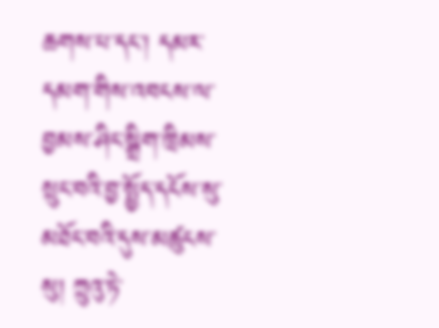ཆགས་པ་དང་། དམར་དམག་གིས་འབངས་ལ་བྱམས་ཤིང་སྒྲིག་ཁྲིམས་སྲུང་བའི་བྱ་སྤྱོད་དངོས་སུ་མཐོང་བའི་དུས་མཚུངས་སུ། ཀྲུའུ་ཏེ་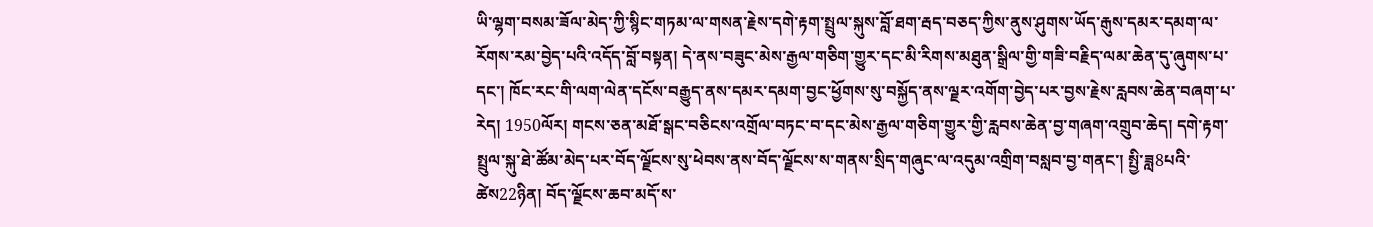ཡི་ལྷག་བསམ་ཟོལ་མེད་ཀྱི་སྙིང་གཏམ་ལ་གསན་རྗེས་དགེ་རྟག་སྤྲུལ་སྐུས་བློ་ཐག་རྦད་བཅད་ཀྱིས་ནུས་ཤུགས་ཡོད་རྒུས་དམར་དམག་ལ་རོགས་རམ་བྱེད་པའི་འདོད་བློ་བསྟན། དེ་ནས་བཟུང་མེས་རྒྱལ་གཅིག་གྱུར་དང་མི་རིགས་མཐུན་སྒྲིལ་གྱི་གཟི་བརྗིད་ལམ་ཆེན་དུ་ཞུགས་པ་དང་། ཁོང་རང་གི་ལག་ལེན་དངོས་བརྒྱུད་ནས་དམར་དམག་བྱང་ཕྱོགས་སུ་བསྐྱོད་ནས་ལྗར་འགོག་བྱེད་པར་བྱས་རྗེས་རླབས་ཆེན་བཞག་པ་རེད། 1950ལོར། གངས་ཅན་མཐོ་སྒང་བཅིངས་འགྲོལ་བཏང་བ་དང་མེས་རྒྱལ་གཅིག་གྱུར་གྱི་རླབས་ཆེན་བྱ་གཞག་འགྲུབ་ཆེད། དགེ་རྟག་སྤྲུལ་སྐུ་ཐེ་ཚོམ་མེད་པར་བོད་ལྗོངས་སུ་ཕེབས་ནས་བོད་ལྗོངས་ས་གནས་སྲིད་གཞུང་ལ་འདུམ་འགྲིག་བསླབ་བྱ་གནང་། སྤྱི་ཟླ8པའི་ཚེས22ཉིན། བོད་ལྗོངས་ཆབ་མདོ་ས་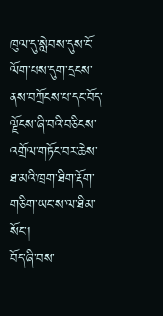ཁུལ་དུ་སླེབས་དུས་ངོ་ལོག་པས་དུག་དྲངས་ནས་བཀྲོངས་པ་དང་བོད་ལྗོངས་ཞི་བའི་བཅིངས་འགྲོལ་གཏོང་བར་ཆེས་ཐ་མའི་ཁྲག་ཐིག་རྡོག་གཅིག་ཡང་ས་ལ་ཐིམ་སོང་།
བོད་ཞི་བས་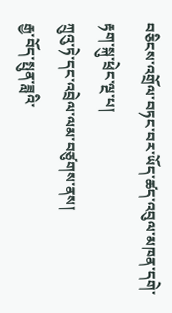བཅིངས་འགྲོལ་བཏང་བར་ཡོད་ཚད་འབུལ་མཁན་དགེ་རྟག་སྐུ་ཕྲེང་ལྔ་པ།
ཀྲུའུ་ཏེ་དང་འབྲེལ་ལམ་བཙུགས་ནས།
རྒྱ་བོད་སྤུན་ཟླའི་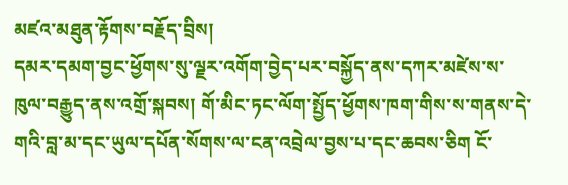མཛའ་མཐུན་རྟོགས་བརྗོད་བྲིས།
དམར་དམག་བྱང་ཕྱོགས་སུ་ལྗར་འགོག་བྱེད་པར་བསྐྱོད་ནས་དཀར་མཛེས་ས་ཁུལ་བརྒྱུད་ནས་འགྲོ་སྐབས། གོ་མིང་ཏང་ལོག་སྤྱོད་ཕྱོགས་ཁག་གིས་ས་གནས་དེ་གའི་བླ་མ་དང་ཡུལ་དཔོན་སོགས་ལ་ངན་འབྲེལ་བྱས་པ་དང་ཆབས་ཅིག ངོ་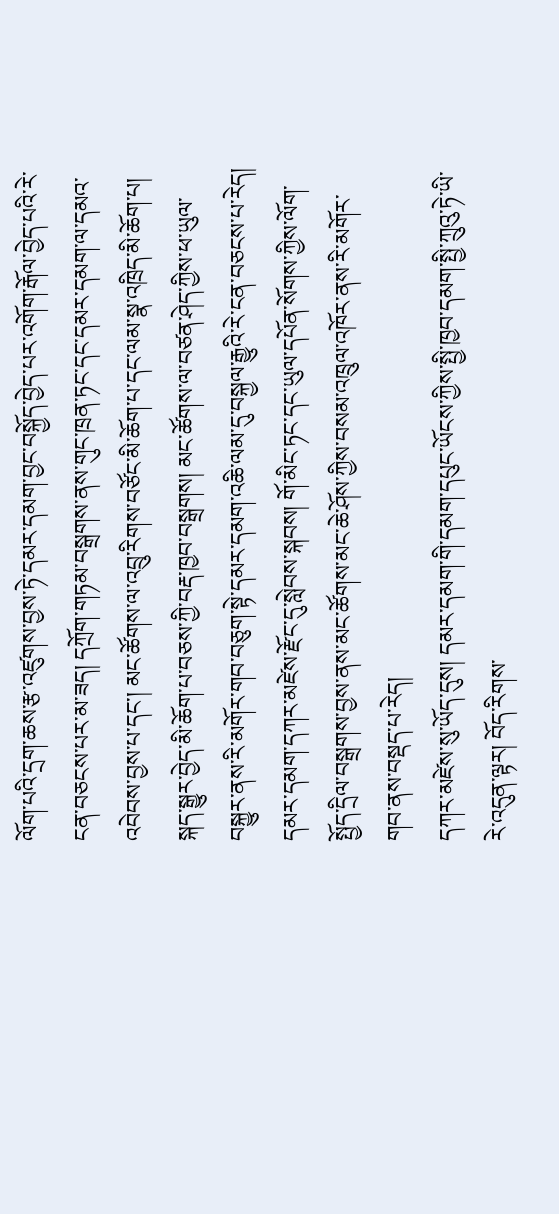ལོག་པའི་དྲག་ཆས་རྩ་འཛུགས་བྱས་ཏེ་དམར་དམག་བྱང་བསྐྱོད་བྱེད་པར་འགོག་རྒོལ་བྱེད་པའི་རེ་ངན་བཅངས་པར་མ་ཟད། དཀྲོག་གཏམ་བསྒྲགས་ནས་གུང་ཁྲན་ཏང་དང་དམར་དམག་ལ་དམའ་འབེབས་བྱས་པ་དང་། མང་ཚོགས་ལ་འབྲུ་རིགས་བཙོང་མི་ཆོག་པ་དང་ལམ་སྣ་འཁྲིད་མི་ཆོག་པ། སྐད་སྒྱུར་བྱེད་མི་ཆོག་པ་བཅས་ཀྱི་བརྡ་ཁྱབ་བསྒྲགས། མང་ཚོགས་ལ་བཙན་ཤེད་ཀྱིས་ཕ་ཡུལ་བསྐྱུར་ནས་རི་མགོར་གབ་བཅུག་སྟེ་དམར་དམག་འཆི་ལམ་དུ་བསྐྱལ་རྒྱུའི་རེ་ངན་བཅངས་པ་རེད། དམར་དམག་དཀར་མཛེས་རྫོང་དུ་སླེབས་སྐབས། གོ་མིང་ཏང་དང་ཡུལ་དཔོན་སོགས་ཀྱིས་ལོག་སྤྱོད་དྲིལ་བསྒྲགས་བྱས་ནས་མང་ཚོགས་མང་ཆེ་ཤོས་ཀྱིས་བསམ་འཁྲུལ་འཁོར་ནས་རི་མགོར་གབ་ནས་བསྡད་པ་རེད།
དཀར་མཛེས་སུ་ཡོད་དུས། དམར་དམག་གི་དམག་དཔུང་ཡོངས་ཀྱིས་སྤྱི་ཁྱབ་དམག་སྤྱི་ཀྲུའུ་ཏེ་ཡི་རེ་འདུན་ལྟར། བོད་རིགས་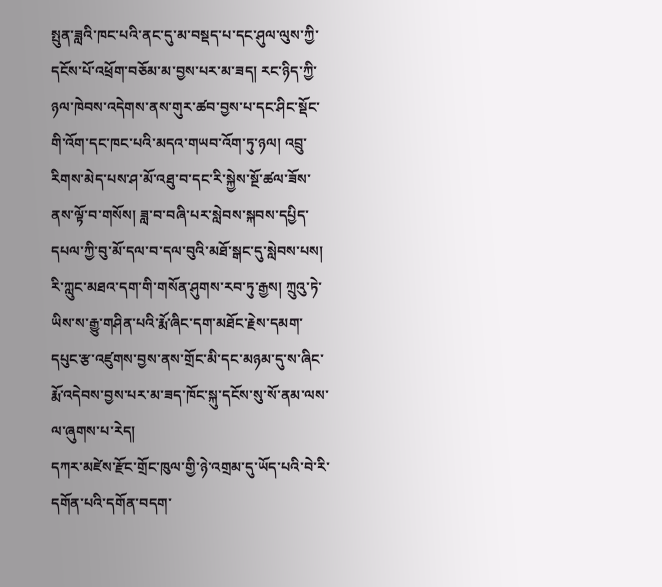སྤུན་ཟླའི་ཁང་པའི་ནང་དུ་མ་བསྡད་པ་དང་ཤུལ་ལུས་ཀྱི་དངོས་པོ་འཕྲོག་བཅོམ་མ་བྱས་པར་མ་ཟད། རང་ཉིད་ཀྱི་ཉལ་ཁེབས་འདེགས་ནས་གུར་ཚབ་བྱས་པ་དང་ཤིང་སྡོང་གི་འོག་དང་ཁང་པའི་མདའ་གཡབ་འོག་ཏུ་ཉལ། འབྲུ་རིགས་མེད་པས་ཤ་མོ་འཐུ་བ་དང་རི་སྐྱེས་སྔོ་ཚལ་ཟོས་ནས་ལྟོ་བ་གསོས། ཟླ་བ་བཞི་པར་སླེབས་སྐབས་དཔྱིད་དཔལ་ཀྱི་བུ་མོ་དལ་བ་དལ་བུའི་མཐོ་སྒང་དུ་སླེབས་པས། རི་ཀླུང་མཐའ་དག་གི་གསོན་ཤུགས་རབ་ཏུ་རྒྱས། ཀྲུའུ་ཏེ་ཡིས་ས་རྒྱུ་གཤིན་པའི་རྨོ་ཞིང་དག་མཐོང་རྗེས་དམག་དཔུང་རྩ་འཛུགས་བྱས་ནས་གྲོང་མི་དང་མཉམ་དུ་ས་ཞིང་རྨོ་འདེབས་བྱས་པར་མ་ཟད་ཁོང་སྐུ་དངོས་སུ་སོ་ནམ་ལས་ལ་ཞུགས་པ་རེད།
དཀར་མཛེས་རྫོང་གྲོང་ཁུལ་གྱི་ཉེ་འགྲམ་དུ་ཡོད་པའི་བེ་རི་དགོན་པའི་དགོན་བདག་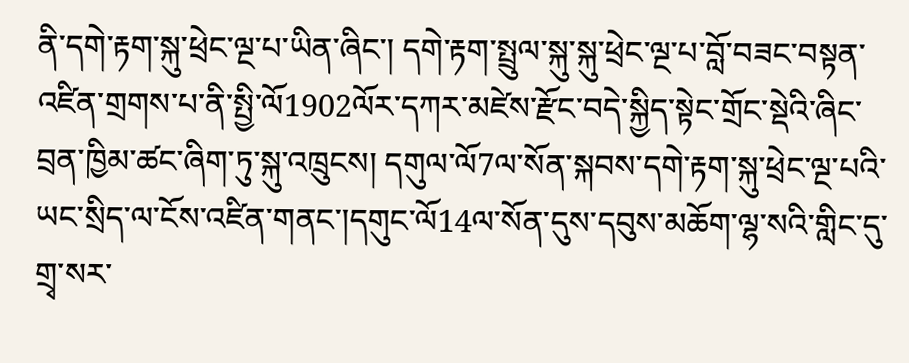ནི་དགེ་རྟག་སྐུ་ཕྲེང་ལྔ་པ་ཡིན་ཞིང་། དགེ་རྟག་སྤྲུལ་སྐུ་སྐུ་ཕྲེང་ལྔ་པ་བློ་བཟང་བསྟན་འཛིན་གྲགས་པ་ནི་སྤྱི་ལོ1902ལོར་དཀར་མཛེས་རྫོང་བདེ་སྐྱིད་སྟེང་གྲོང་སྡེའི་ཞིང་བྲན་ཁྱིམ་ཚང་ཞིག་ཏུ་སྐུ་འཁྲུངས། དགུལ་ལོ7ལ་སོན་སྐབས་དགེ་རྟག་སྐུ་ཕྲེང་ལྔ་པའི་ཡང་སྲིད་ལ་ངོས་འཛིན་གནང་།དགུང་ལོ14ལ་སོན་དུས་དབུས་མཆོག་ལྷ་སའི་གླིང་དུ་གྲྭ་སར་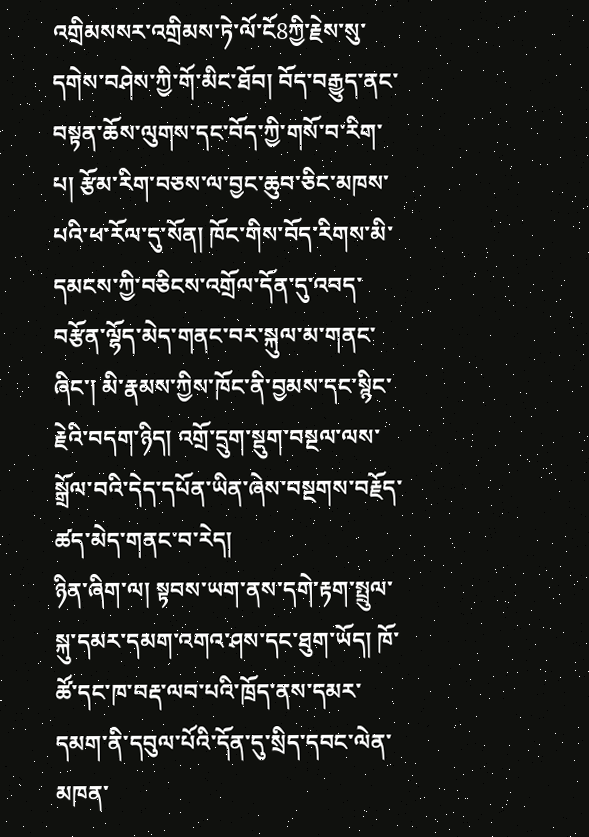འགྲིམསསར་འགྲིམས་ཏེ་ལོ་ངོ8ཀྱི་རྗེས་སུ་དགེས་བཤེས་ཀྱི་གོ་མིང་ཐོབ། བོད་བརྒྱུད་ནང་བསྟན་ཆོས་ལུགས་དང་བོད་ཀྱི་གསོ་བ་རིག་པ། རྩོམ་རིག་བཅས་ལ་བྱང་ཆུབ་ཅིང་མཁས་པའི་ཕ་རོལ་དུ་སོན། ཁོང་གིས་བོད་རིགས་མི་དམངས་ཀྱི་བཅིངས་འགྲོལ་དོན་དུ་འབད་བརྩོན་ལྷོད་མེད་གནང་བར་སྐུལ་མ་གནང་ཞིང་། མི་རྣམས་ཀྱིས་ཁོང་ནི་བྱམས་དང་སྙིང་རྗེའི་བདག་ཉིད། འགྲོ་དྲུག་སྡུག་བསྔལ་ལས་སྒྲོལ་བའི་དེད་དཔོན་ཡིན་ཞེས་བསྔགས་བརྗོད་ཚད་མེད་གནང་བ་རེད།
ཉིན་ཞིག་ལ། སྟབས་ཡག་ནས་དགེ་རྟག་སྤྲུལ་སྐུ་དམར་དམག་འགའ་ཤས་དང་ཐུག་ཡོད། ཁོ་ཚོ་དང་ཁ་བརྡ་ལབ་པའི་ཁྲོད་ནས་དམར་དམག་ནི་དབུལ་པོའི་དོན་དུ་སྲིད་དབང་ལེན་མཁན་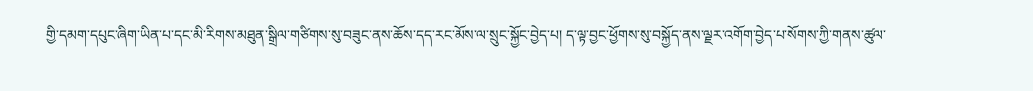གྱི་དམག་དཔུང་ཞིག་ཡིན་པ་དང་མི་རིགས་མཐུན་སྒྲིལ་གཙིགས་སུ་བཟུང་ནས་ཆོས་དད་རང་མོས་ལ་སྲུང་སྐྱོང་བྱེད་པ། ད་ལྟ་བྱང་ཕྱོགས་སུ་བསྐྱོད་ནས་ལྗར་འགོག་བྱེད་པ་སོགས་ཀྱི་གནས་ཚུལ་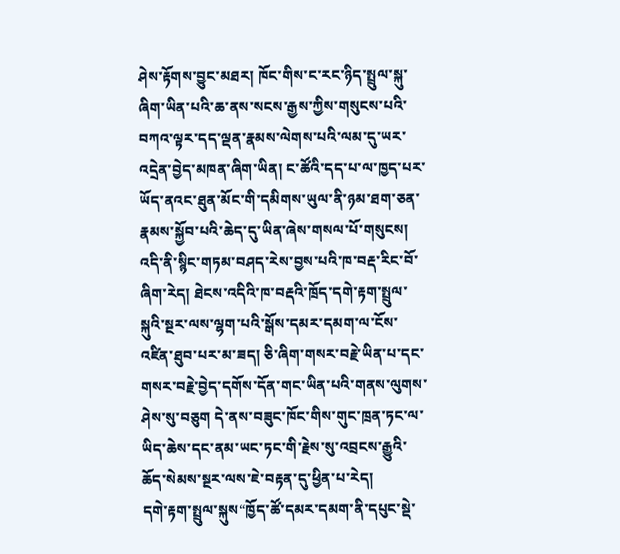ཤེས་རྟོགས་བྱུང་མཐར། ཁོང་གིས་ང་རང་ཉིད་སྤྲུལ་སྐུ་ཞིག་ཡིན་པའི་ཆ་ནས་སངས་རྒྱས་ཀྱིས་གསུངས་པའི་བཀའ་ལྟར་དད་ལྡན་རྣམས་ལེགས་པའི་ལམ་དུ་ཡར་འདྲེན་བྱེད་མཁན་ཞིག་ཡིན། ང་ཚོའི་དད་པ་ལ་ཁྱད་པར་ཡོད་ནའང་ཐུན་མོང་གི་དམིགས་ཡུལ་ནི་ཉམ་ཐག་ཅན་རྣམས་སྐྱོབ་པའི་ཆེད་དུ་ཡིན་ཞེས་གསལ་པོ་གསུངས།
འདི་ནི་སྙིང་གཏམ་བཤད་རེས་བྱས་པའི་ཁ་བརྡ་རིང་བོ་ཞིག་རེད། ཐེངས་འདིའི་ཁ་བརྡའི་ཁྲོད་དགེ་རྟག་སྤྲུལ་སྐུའི་སྔར་ལས་ལྷག་པའི་སྒོས་དམར་དམག་ལ་ངོས་འཛིན་ཐུབ་པར་མ་ཟད། ཅི་ཞིག་གསར་བརྗེ་ཡིན་པ་དང་གསར་བརྗེ་བྱེད་དགོས་དོན་གང་ཡིན་པའི་གནས་ལུགས་ཤེས་སུ་བཅུག དེ་ནས་བཟུང་ཁོང་གིས་གུང་ཁྲན་ཏང་ལ་ཡིད་ཆེས་དང་ནམ་ཡང་ཏང་གི་རྗེས་སུ་འབྲངས་རྒྱུའི་ཆོད་སེམས་སྔར་ལས་ཇེ་བརྟན་དུ་ཕྱིན་པ་རེད།
དགེ་རྟག་སྤྲུལ་སྐུས“ཁྱོད་ཚོ་དམར་དམག་ནི་དཔུང་སྡེ་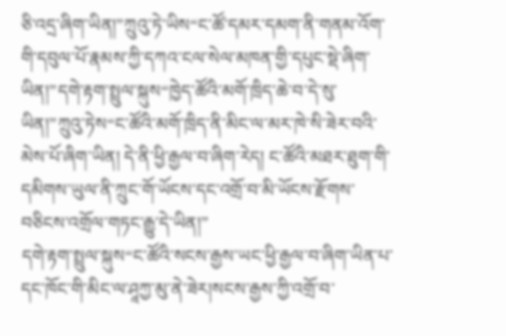ཅི་འདྲ་ཞིག་ཡིན།”ཀྲུའུ་ཏེ་ཡིས“ང་ཚོ་དམར་དམག་ནི་གནམ་འོག་གི་དབུལ་པོ་རྣམས་ཀྱི་དཀའ་ངལ་སེལ་མཁན་གྱི་དཔུང་སྡེ་ཞིག་ཡིན།”དགེ་རྟག་སྤྲུལ་སྐུས“ཁྱེད་ཚོའི་མགོ་ཁྲིད་ཆེ་བ་དེ་སུ་ཡིན།”ཀྲུའུ་ཏེས“ང་ཚོའི་མགོ་ཁྲིད་ནི་མིང་ལ་མར་ཁེ་སི་ཟེར་བའི་མེས་པོ་ཞིག་ཡིན། དེ་ནི་ཕྱི་རྒྱལ་བ་ཞིག་རེད། ང་ཚོའི་མཐར་ཐུག་གི་དམིགས་ཡུལ་ནི་ཀྲུང་གོ་ཡོངས་དང་འགྲོ་བ་མི་ཡོངས་རྫོགས་བཅིངས་འགྲོལ་གཏང་རྒྱུ་དེ་ཡིན།”
དགེ་རྟག་སྤྲུལ་སྐུས“ང་ཚོའི་སངས་རྒྱས་ཡང་ཕྱི་རྒྱལ་བ་ཞིག་ཡིན་པ་དང་ཁོང་གི་མིང་ལ་ཤཱཀྱ་མུ་ནེ་ཟེར།སངས་རྒྱས་ཀྱི་འགྲོ་བ་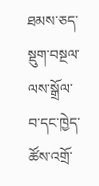ཐམས་ཅད་སྡུག་བསྔལ་ལས་སྒྲོལ་བ་དང་ཁྱེད་ཚོས་འགྲོ་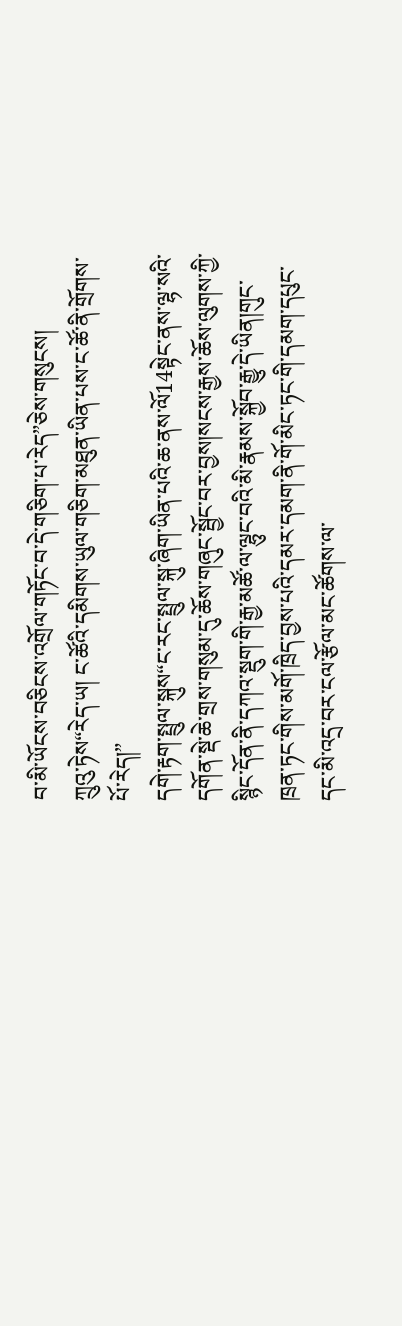བ་མི་ཡོངས་བཅིངས་འགྲོལ་གཏོང་བ་དེ་གཅིག་པ་རེད”ཅེས་གསུངས།
ཀྲུའུ་ཏེས“རེད་ཡ། ང་ཚོའི་དམིགས་ཡུལ་གཅིག་མཐུན་ཡིན་པས་ང་ཚོ་ནི་གྲོགས་པོ་རེད།”
དགེ་རྟག་སྤྲུལ་སྐུས“ང་རང་སྤྲུལ་སྐུ་ཞིག་ཡིན་པའི་ཆ་ནས་ལོ14སྟེང་ནས་ལྷ་སའི་དགོན་སྡེ་ཆེ་གྲས་གསུམ་དུ་ཆོས་གཞུང་སྦྱོང་བར་བྱས།སངས་རྒྱས་ཆོས་ལུགས་ཀྱི་སྙིང་དོན་ནི་དཀའ་སྡུག་གི་རྒྱ་མཚོ་ལ་ལྷུང་བའི་མི་རྣམས་སྐྱོབ་རྒྱུ་དེ་ཡིན།གུང་ཁྲན་ཏང་གིས་མགོ་ཁྲིད་བྱས་པའི་དམར་དམག་ནི་གོ་མིང་ཏང་གི་དམག་དཔུང་དང་མི་འདྲ་བར་ངལ་རྩོལ་མང་ཚོགས་ལ་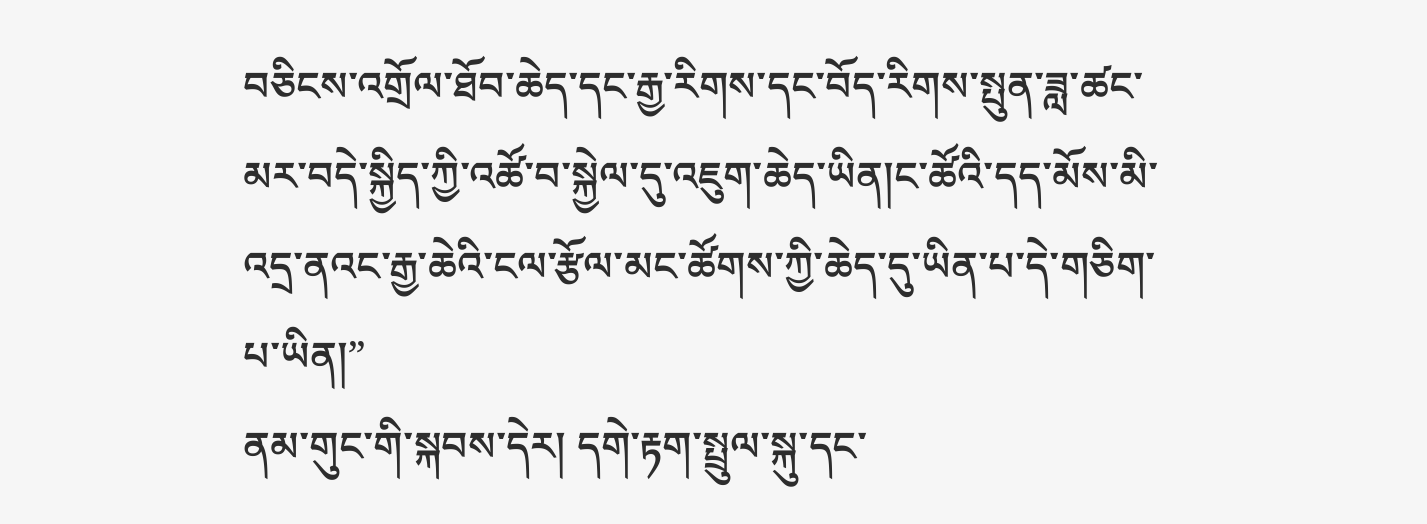བཅིངས་འགྲོལ་ཐོབ་ཆེད་དང་རྒྱ་རིགས་དང་བོད་རིགས་སྤུན་ཟླ་ཚང་མར་བདེ་སྐྱིད་ཀྱི་འཚོ་བ་སྐྱེལ་དུ་འཇུག་ཆེད་ཡིན།ང་ཚོའི་དད་མོས་མི་འདྲ་ནའང་རྒྱ་ཆེའི་ངལ་རྩོལ་མང་ཚོགས་ཀྱི་ཆེད་དུ་ཡིན་པ་དེ་གཅིག་པ་ཡིན།”
ནམ་གུང་གི་སྐབས་དེར། དགེ་རྟག་སྤྲུལ་སྐུ་དང་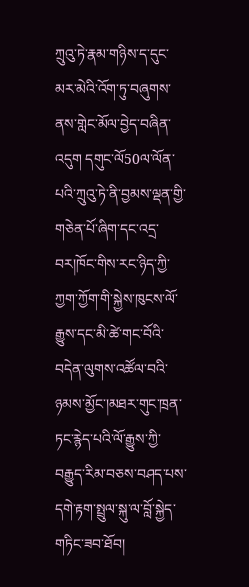ཀྲུའུ་ཏེ་རྣམ་གཉིས་ད་དུང་མར་མེའི་འོག་ཏུ་བཞུགས་ནས་གླེང་མོལ་བྱེད་བཞིན་འདུག དགུང་ལོ50ལ་ལོན་པའི་ཀྲུའུ་ཏེ་ནི་བྱམས་ལྡན་གྱི་གཅེན་པོ་ཞིག་དང་འདྲ་བར།ཁོང་གིས་རང་ཉིད་ཀྱི་ཀྱག་ཀྱོག་གི་སྐྱེས་ཁུངས་ལོ་རྒྱུས་དང་མི་ཚེ་གང་བོའི་བདེན་ལུགས་འཚོལ་བའི་ཉམས་མྱོང་།མཐར་གུང་ཁྲན་ཏང་རྙེད་པའི་ལོ་རྒྱུས་ཀྱི་བརྒྱུད་རིམ་བཅས་བཤད་པས་དགེ་རྟག་སྤྲུལ་སྐུ་ལ་བློ་སྐྱེད་གཏིང་ཟབ་ཐོབ།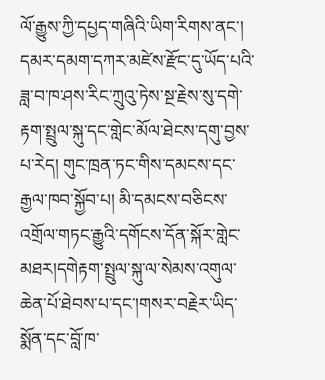ལོ་རྒྱུས་ཀྱི་དཔྱད་གཞིའི་ཡིག་རིགས་ནང་། དམར་དམག་དཀར་མཛེས་རྫོང་དུ་ཡོད་པའི་ཟླ་བ་ཁ་ཤས་རིང་ཀྲུའུ་ཏེས་སྔ་རྗེས་སུ་དགེ་རྟག་སྤྲུལ་སྐུ་དང་གླེང་མོལ་ཐེངས་དགུ་བྱས་པ་རེད། གུང་ཁྲན་ཏང་གིས་དམངས་དང་རྒྱལ་ཁབ་སྐྱོབ་པ། མི་དམངས་བཅིངས་འགྲོལ་གཏང་རྒྱུའི་དགོངས་དོན་སྐོར་གླེང་མཐར།དགེརྟག་སྤྲུལ་སྐུ་ལ་སེམས་འགུལ་ཆེན་པོ་ཐེབས་པ་དང་།གསར་བརྗེར་ཡིད་སྨོན་དང་བློ་ཁ་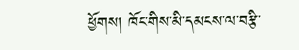ཕྱོགས། ཁོང་གིས་མི་དམངས་ལ་བརྩི་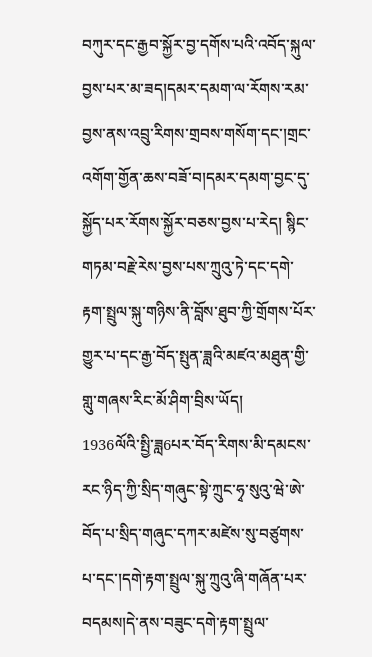བཀུར་དང་རྒྱབ་སྐྱོར་བྱ་དགོས་པའི་འབོད་སྐུལ་བྱས་པར་མ་ཟད།དམར་དམག་ལ་རོགས་རམ་བྱས་ནས་འབྲུ་རིགས་གྲབས་གསོག་དང་།གྲང་འགོག་གྱོན་ཆས་བཟོ་བ།དམར་དམག་བྱང་དུ་སྐྱོད་པར་རོགས་སྐྱོར་བཅས་བྱས་པ་རེད། སྙིང་གཏམ་བརྗེ་རེས་བྱས་པས་ཀྲུའུ་ཏེ་དང་དགེ་རྟག་སྤྲུལ་སྐུ་གཉིས་ནི་བློས་ཐུབ་ཀྱི་གྲོགས་པོར་གྱུར་པ་དང་རྒྱ་བོད་སྤུན་ཟླའི་མཛའ་མཐུན་གྱི་གླུ་གཞས་རིང་མོ་ཤིག་བྲིས་ཡོད།
1936ལོའི་སྤྱི་ཟླ6པར་བོད་རིགས་མི་དམངས་རང་ཉིད་ཀྱི་སྲིད་གཞུང་སྟེ་ཀྲུང་ཧྭ་སུའུ་ཝེ་ཨེ་བོད་པ་སྲིད་གཞུང་དཀར་མཛེས་སུ་བཙུགས་པ་དང་།དགེ་རྟག་སྤྲུལ་སྐུ་ཀྲུའུ་ཞི་གཞོན་པར་བདམས།དེ་ནས་བཟུང་དགེ་རྟག་སྤྲུལ་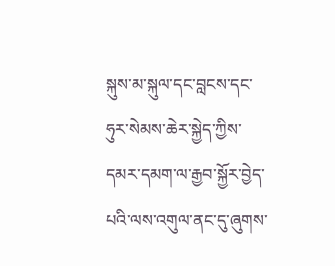སྐུས་མ་སྐུལ་དང་བླངས་དང་ཧུར་སེམས་ཆེར་སྐྱེད་ཀྱིས་དམར་དམག་ལ་རྒྱབ་སྐྱོར་བྱེད་པའི་ལས་འགུལ་ནང་དུ་ཞུགས་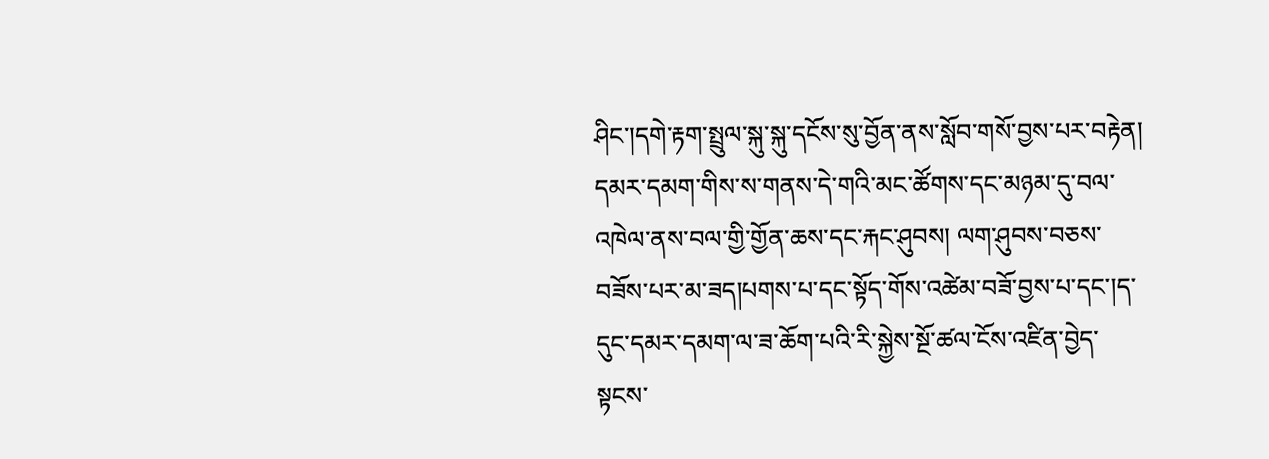ཤིང་།དགེ་རྟག་སྤྲུལ་སྐུ་སྐུ་དངོས་སུ་བྱོན་ནས་སློབ་གསོ་བྱས་པར་བརྟེན། དམར་དམག་གིས་ས་གནས་དེ་གའི་མང་ཚོགས་དང་མཉམ་དུ་བལ་འཁེལ་ནས་བལ་གྱི་གྱོན་ཆས་དང་རྐང་ཤུབས། ལག་ཤུབས་བཅས་བཟོས་པར་མ་ཟད།པགས་པ་དང་སྟོད་གོས་འཚེམ་བཟོ་བྱས་པ་དང་།ད་དུང་དམར་དམག་ལ་ཟ་ཆོག་པའི་རི་སྐྱེས་སྔོ་ཚལ་ངོས་འཛིན་བྱེད་སྟངས་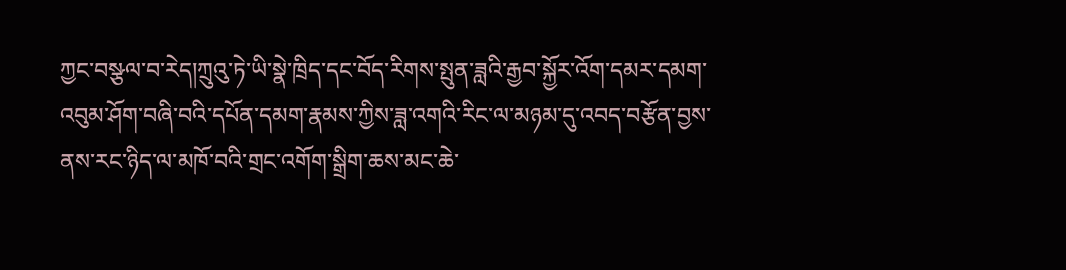ཀྱང་བསྩལ་བ་རེད།ཀྲུའུ་ཏེ་ཡི་སྣེ་ཁྲིད་དང་བོད་རིགས་སྤུན་ཟླའི་རྒྱབ་སྐྱོར་འོག་དམར་དམག་འབུམ་ཤོག་བཞི་བའི་དཔོན་དམག་རྣམས་ཀྱིས་ཟླ་འགའི་རིང་ལ་མཉམ་དུ་འབད་བརྩོན་བྱས་ནས་རང་ཉིད་ལ་མཁོ་བའི་གྲང་འགོག་སྒྲིག་ཆས་མང་ཆེ་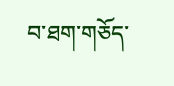བ་ཐག་གཅོད་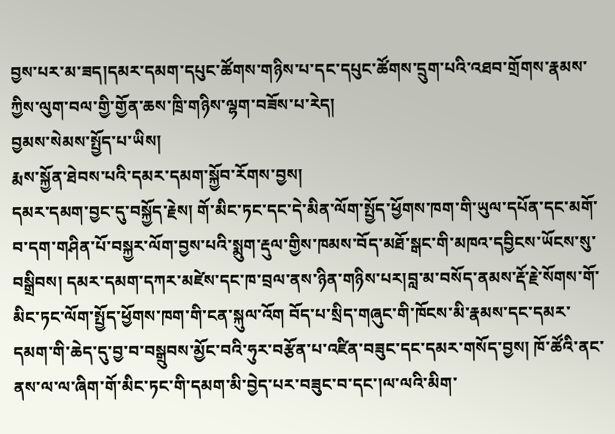བྱས་པར་མ་ཟད།དམར་དམག་དཔུང་ཚོགས་གཉིས་པ་དང་དཔུང་ཚོགས་དྲུག་པའི་འཐབ་གྲོགས་རྣམས་ཀྱིས་ལུག་བལ་གྱི་གྱོན་ཆས་ཁྲི་གཉིས་ལྷག་བཟོས་པ་རེད།
བྱམས་སེམས་སྤྱོད་པ་ཡིས།
རྨས་སྐྱོན་ཐེབས་པའི་དམར་དམག་སྐྱོབ་རོགས་བྱས།
དམར་དམག་བྱང་དུ་བསྐྱོད་རྗེས། གོ་མིང་ཏང་དང་དེ་མིན་ལོག་སྤྱོད་ཕྱོགས་ཁག་གི་ཡུལ་དཔོན་དང་མགོ་བ་དག་གཤིན་པོ་བསྐྱར་ལོག་བྱས་པའི་སྨུག་རྡུལ་གྱིས་ཁམས་བོད་མཐོ་སྒང་གི་མཁའ་དབྱིངས་ཡོངས་སུ་བསྒྲིབས། དམར་དམག་དཀར་མཛེས་དང་ཁ་བྲལ་ནས་ཉིན་གཉིས་པར།བླ་མ་བསོད་ནམས་རྡོ་རྗེ་སོགས་གོ་མིང་ཏང་ལོག་སྤྱོད་ཕྱོགས་ཁག་གི་ངན་སྐུལ་འོག བོད་པ་སྲིད་གཞུང་གི་ཁོངས་མི་རྣམས་དང་དམར་དམག་གི་ཆེད་དུ་བྱ་བ་བསྒྲུབས་མྱོང་བའི་ཧུར་བརྩོན་པ་འཛིན་བཟུང་དང་དམར་གསོད་བྱས། ཁོ་ཚོའི་ནང་ནས་ལ་ལ་ཞིག་གོ་མིང་ཏང་གི་དམག་མི་བྱེད་པར་བཟུང་བ་དང་།ལ་ལའི་མིག་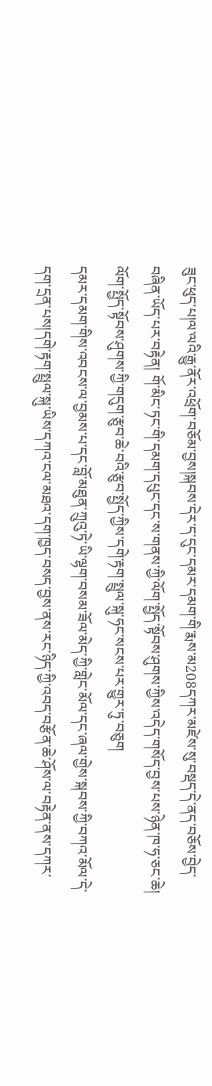ཟུང་ཕུད་པ།ལ་ལའི་རྒྱུ་ནོར་འཕྲོག་བཅོམ་བྱས།སྐབས་དེར་ད་དུང་དམར་དམག་གི་རྨས་མ208དཀར་མཛེས་སུ་བསྡད་དེ་ནད་བཅོས་བྱེད་བཞིན་ཡོད་པར་བརྟེན། གོ་མིང་ཏང་གི་དམག་དཔུང་དང་ས་གནས་ཀྱི་ལོག་སྤྱོད་སྟོབས་ཤུགས་ཀྱིས་འདེད་གསོད་བྱས་པས་ཉེན་ཁ་ཧ་ཅང་ཆེ།
ལོག་སྤྱོད་སྟོབས་ཤུགས་ཀྱི་གདུག་རྩུབ་ཆེ་བའི་རྩུབ་སྤྱོད་ཀྱིས་དགེ་རྟག་སྤྲུལ་སྐུ་ཧང་སངས་པར་གྱུར་ཏུ་བཅུག
དམར་དམག་གིས་འབངས་ལ་བྱམས་པ་དང་བློ་མཐུན་ཀྲུའུ་ཏེ་ཡི་ལྷག་བསམ་ཟོལ་མེད་ཀྱི་གླེང་མོལ་དང་ཞལ་གྱེས་སྐབས་ཀྱི་བཀའ་མོལ་དེ་དག་དྲན་པས།དགེ་རྟག་སྤྲུལ་སྐུ་ཡིས་དཀའ་ངལ་མཐའ་དག་ཁྱད་བསད་བྱས་ནས་རང་ཉིད་ཀྱི་འབད་བརྩོན་ཆེ་ཤོས་ལ་བརྟེན་ནས་དཀར་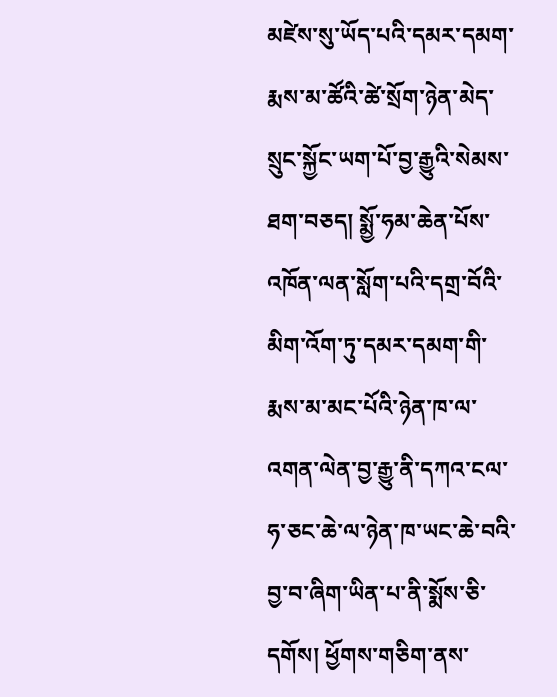མཛེས་སུ་ཡོད་པའི་དམར་དམག་རྨས་མ་ཚོའི་ཚེ་སྲོག་ཉེན་མེད་སྲུང་སྐྱོང་ཡག་པོ་བྱ་རྒྱུའི་སེམས་ཐག་བཅད། སྨྱོ་ཧམ་ཆེན་པོས་འཁོན་ལན་སློག་པའི་དགྲ་བོའི་མིག་འོག་ཏུ་དམར་དམག་གི་རྨས་མ་མང་པོའི་ཉེན་ཁ་ལ་འགན་ལེན་བྱ་རྒྱུ་ནི་དཀའ་ངལ་ཧ་ཅང་ཆེ་ལ་ཉེན་ཁ་ཡང་ཆེ་བའི་བྱ་བ་ཞིག་ཡིན་པ་ནི་སྨོས་ཅི་དགོས། ཕྱོགས་གཅིག་ནས་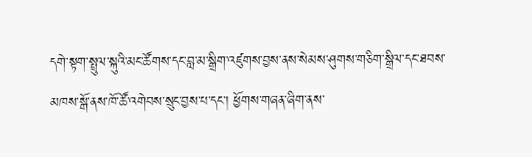དགེ་སྟག་སྤྲུལ་སྐུའི་མང་ཚོགས་དང་བླ་མ་སྒྲིག་འཛུགས་བྱས་ནས་སེམས་ཤུགས་གཅིག་སྒྲིལ་དང་ཐབས་མཁས་སྒོ་ནས་ཁོ་ཚོ་འགེབས་སྲུང་བྱས་པ་དང་། ཕྱོགས་གཞན་ཞིག་ནས་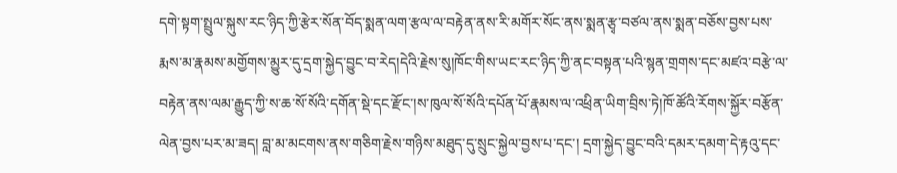དགེ་སྟག་སྤྲུལ་སྐུས་རང་ཉིད་ཀྱི་རྩེར་སོན་བོད་སྨན་ལག་རྩལ་ལ་བརྟེན་ནས་རི་མགོར་སོང་ནས་སྨན་རྩྭ་བཙལ་ནས་སྨན་བཅོས་བྱས་པས་རྨས་མ་རྣམས་མགྱོགས་མྱུར་དུ་དྲག་སྐྱེད་བྱུང་བ་རེད།དེའི་རྗེས་སུ།ཁོང་གིས་ཡང་རང་ཉིད་ཀྱི་ནང་བསྟན་པའི་སྙན་གྲགས་དང་མཛའ་བརྩེ་ལ་བརྟེན་ནས་ལམ་རྒྱུད་ཀྱི་ས་ཆ་སོ་སོའི་དགོན་སྡེ་དང་རྫོང་།ས་ཁུལ་སོ་སོའི་དཔོན་པོ་རྣམས་ལ་འཕྲིན་ཡིག་བྲིས་ཏེ།ཁོ་ཚོའི་རོགས་སྐྱོར་བརྩོན་ལེན་བྱས་པར་མ་ཟད། བླ་མ་མངགས་ནས་གཅིག་རྗེས་གཉིས་མཐུད་དུ་སྲུང་སྐྱེལ་བྱས་པ་དང་། དྲག་སྐྱེད་བྱུང་བའི་དམར་དམག་དེ་རྟའུ་དང་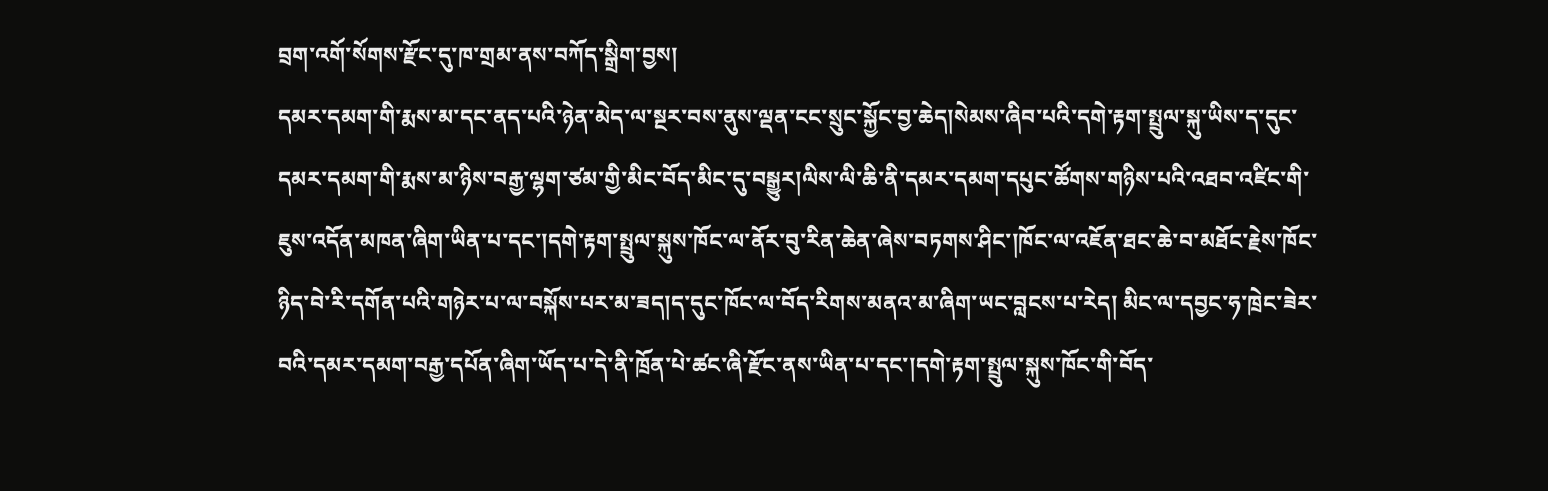བྲག་འགོ་སོགས་རྫོང་དུ་ཁ་གྲམ་ནས་བཀོད་སྒྲིག་བྱས།
དམར་དམག་གི་རྨས་མ་དང་ནད་པའི་ཉེན་མེད་ལ་སྔར་བས་ནུས་ལྡན་ངང་སྲུང་སྐྱོང་བྱ་ཆེད།སེམས་ཞིབ་པའི་དགེ་རྟག་སྤྲུལ་སྐུ་ཡིས་ད་དུང་དམར་དམག་གི་རྨས་མ་ཉིས་བརྒྱ་ལྷག་ཙམ་གྱི་མིང་བོད་མིང་དུ་བསྒྱུར།ལིས་ལི་ཆི་ནི་དམར་དམག་དཔུང་ཚོགས་གཉིས་པའི་འཐབ་འཛིང་གི་ཇུས་འདོན་མཁན་ཞིག་ཡིན་པ་དང་།དགེ་རྟག་སྤྲུལ་སྐུས་ཁོང་ལ་ནོར་བུ་རིན་ཆེན་ཞེས་བཏགས་ཤིང་།ཁོང་ལ་འཇོན་ཐང་ཆེ་བ་མཐོང་རྗེས་ཁོང་ཉིད་བེ་རི་དགོན་པའི་གཉེར་པ་ལ་བསྐོས་པར་མ་ཟད།ད་དུང་ཁོང་ལ་བོད་རིགས་མནའ་མ་ཞིག་ཡང་བླངས་པ་རེད། མིང་ལ་དབྱང་ཧ་ཁྲེང་ཟེར་བའི་དམར་དམག་བརྒྱ་དཔོན་ཞིག་ཡོད་པ་དེ་ནི་ཁྲོན་པེ་ཚང་ཞི་རྫོང་ནས་ཡིན་པ་དང་།དགེ་རྟག་སྤྲུལ་སྐུས་ཁོང་གི་བོད་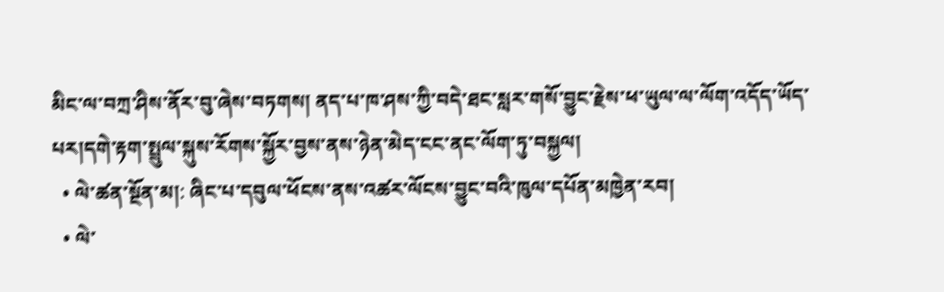མིང་ལ་བཀྲ་ཤིས་ནོར་བུ་ཞེས་བཏགས། ནད་པ་ཁ་ཤས་ཀྱི་བདེ་ཐང་སླར་གསོ་བྱུང་རྗེས་ཕ་ཡུལ་ལ་ལོག་འདོད་ཡོད་པར།དགེ་རྟག་སྤྲུལ་སྐུས་རོགས་སྐྱོར་བྱས་ནས་ཉེན་མེད་ངང་ནང་ལོག་ཏུ་བསྐྱལ།
  • ལེ་ཚན་སྔོན་མ།: ཞིང་པ་དབུལ་ཕོངས་ནས་འཚར་ལོངས་བྱུང་བའི་ཁུལ་དཔོན་མཁྱེན་རབ།
  • ལེ་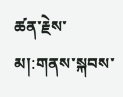ཚན་རྗེས་མ།:གནས་སྐབས་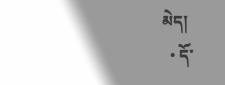མེད།
  • དོ་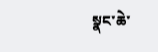སྣང་ཆེ་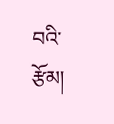བའི་རྩོམ།